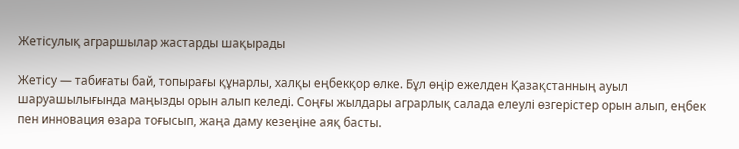Жетісулық аграршылар жастарды шақырады

Жетісу — табиғаты бай, топырағы құнарлы, халқы еңбекқор өлке. Бұл өңір ежелден Қазақстанның ауыл шаруашылығында маңызды орын алып келеді. Соңғы жылдары аграрлық салада елеулі өзгерістер орын алып, еңбек пен инновация өзара тоғысып, жаңа даму кезеңіне аяқ басты.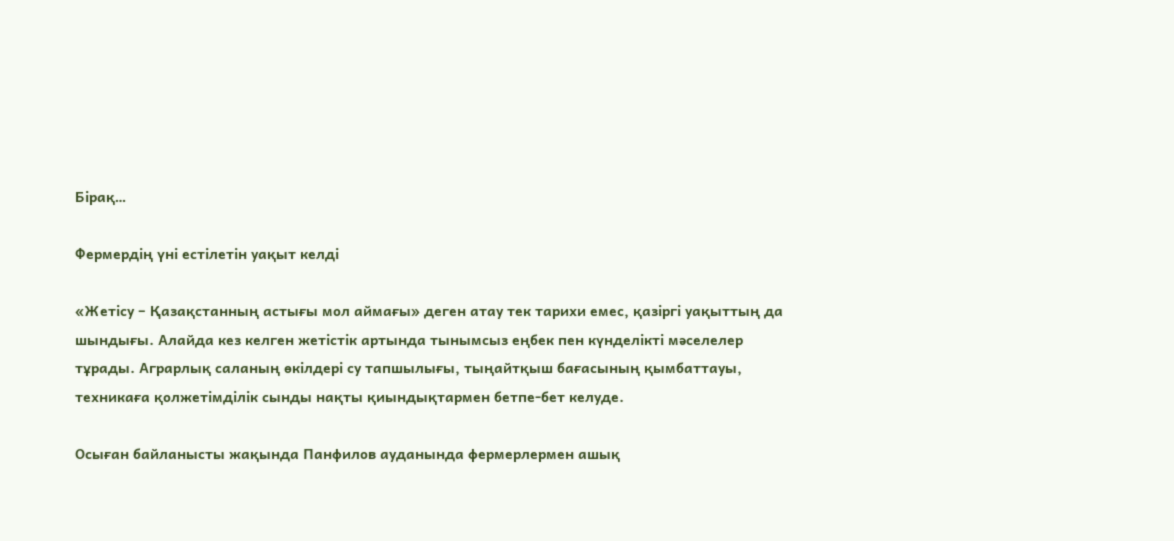Бірақ…

Фермердің үні естілетін уақыт келді

«Жетісу – Қазақстанның астығы мол аймағы» деген атау тек тарихи емес, қазіргі уақыттың да шындығы. Алайда кез келген жетістік артында тынымсыз еңбек пен күнделікті мәселелер тұрады. Аграрлық саланың өкілдері су тапшылығы, тыңайтқыш бағасының қымбаттауы, техникаға қолжетімділік сынды нақты қиындықтармен бетпе-бет келуде.

Осыған байланысты жақында Панфилов ауданында фермерлермен ашық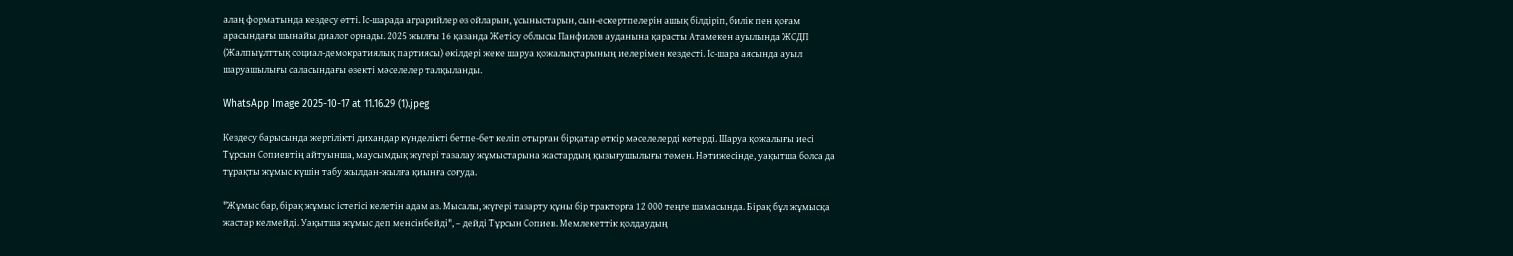алаң форматында кездесу өтті. Іс-шарада аграрийлер өз ойларын, ұсыныстарын, сын-ескертпелерін ашық білдіріп, билік пен қоғам арасындағы шынайы диалог орнады. 2025 жылғы 16 қазанда Жетісу облысы Панфилов ауданына қарасты Атамекен ауылында ЖСДП (Жалпыұлттық социал-демократиялық партиясы) өкілдері жеке шаруа қожалықтарының иелерімен кездесті. Іс-шара аясында ауыл шаруашылығы саласындағы өзекті мәселелер талқыланды.

WhatsApp Image 2025-10-17 at 11.16.29 (1).jpeg

Кездесу барысында жергілікті дихандар күнделікті бетпе-бет келіп отырған бірқатар өткір мәселелерді көтерді. Шаруа қожалығы иесі Тұрсын Сопиевтің айтуынша, маусымдық жүгері тазалау жұмыстарына жастардың қызығушылығы төмен. Нәтижесінде, уақытша болса да тұрақты жұмыс күшін табу жылдан-жылға қиынға соғуда.

"Жұмыс бар, бірақ жұмыс істегісі келетін адам аз. Мысалы, жүгері тазарту құны бір тракторға 12 000 теңге шамасында. Бірақ бұл жұмысқа жастар келмейді. Уақытша жұмыс деп менсінбейді", – дейді Тұрсын Сопиев. Мемлекеттік қолдаудың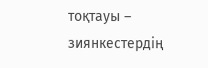тоқтауы – зиянкестердің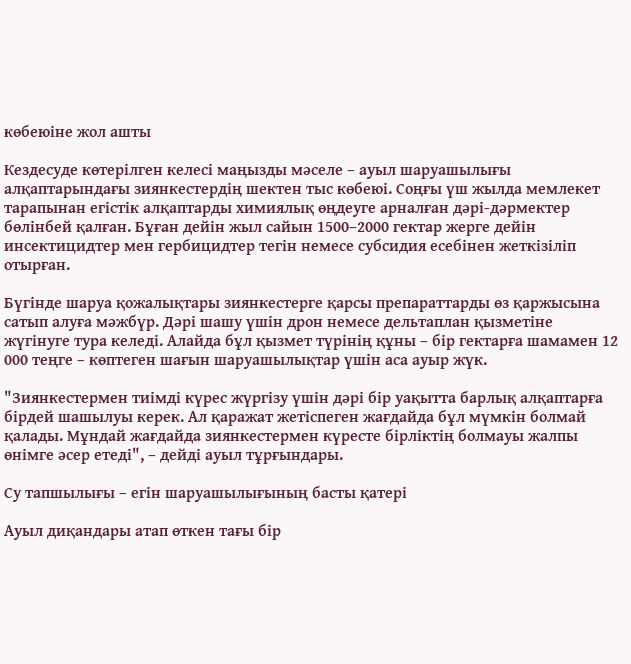көбеюіне жол ашты

Кездесуде көтерілген келесі маңызды мәселе – ауыл шаруашылығы алқаптарындағы зиянкестердің шектен тыс көбеюі. Соңғы үш жылда мемлекет тарапынан егістік алқаптарды химиялық өңдеуге арналған дәрі-дәрмектер бөлінбей қалған. Бұған дейін жыл сайын 1500–2000 гектар жерге дейін инсектицидтер мен гербицидтер тегін немесе субсидия есебінен жеткізіліп отырған.

Бүгінде шаруа қожалықтары зиянкестерге қарсы препараттарды өз қаржысына сатып алуға мәжбүр. Дәрі шашу үшін дрон немесе дельтаплан қызметіне жүгінуге тура келеді. Алайда бұл қызмет түрінің құны – бір гектарға шамамен 12 000 теңге – көптеген шағын шаруашылықтар үшін аса ауыр жүк.

"Зиянкестермен тиімді күрес жүргізу үшін дәрі бір уақытта барлық алқаптарға бірдей шашылуы керек. Ал қаражат жетіспеген жағдайда бұл мүмкін болмай қалады. Мұндай жағдайда зиянкестермен күресте бірліктің болмауы жалпы өнімге әсер етеді", – дейді ауыл тұрғындары.

Су тапшылығы – егін шаруашылығының басты қатері

Ауыл диқандары атап өткен тағы бір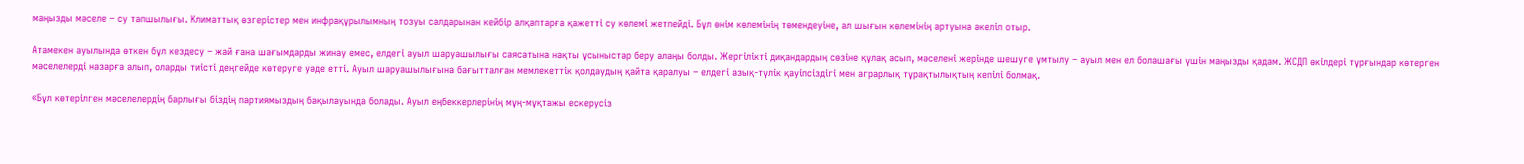маңызды мәселе – су тапшылығы. Климаттық өзгерістер мен инфрақұрылымның тозуы салдарынан кейбір алқаптарға қажетті су көлемі жетпейді. Бұл өнім көлемінің төмендеуіне, ал шығын көлемінің артуына әкеліп отыр.

Атамекен ауылында өткен бұл кездесу – жай ғана шағымдарды жинау емес, елдегі ауыл шаруашылығы саясатына нақты ұсыныстар беру алаңы болды. Жергілікті диқандардың сөзіне құлақ асып, мәселені жерінде шешуге ұмтылу – ауыл мен ел болашағы үшін маңызды қадам. ЖСДП өкілдері тұрғындар көтерген мәселелерді назарға алып, оларды тиісті деңгейде көтеруге уәде етті. Ауыл шаруашылығына бағытталған мемлекеттік қолдаудың қайта қаралуы – елдегі азық-түлік қауіпсіздігі мен аграрлық тұрақтылықтың кепілі болмақ.

«Бұл көтерілген мәселелердің барлығы біздің партиямыздың бақылауында болады. Ауыл еңбеккерлерінің мұң-мұқтажы ескерусіз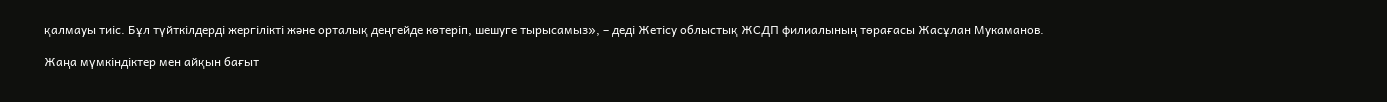қалмауы тиіс. Бұл түйткілдерді жергілікті және орталық деңгейде көтеріп, шешуге тырысамыз», – деді Жетісу облыстық ЖСДП филиалының төрағасы Жасұлан Мукаманов.

Жаңа мүмкіндіктер мен айқын бағыт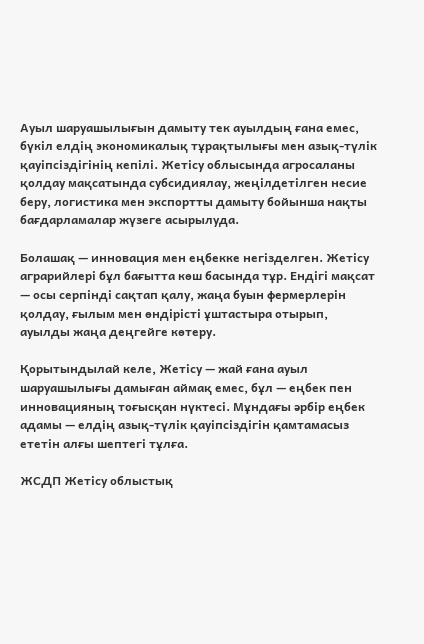Ауыл шаруашылығын дамыту тек ауылдың ғана емес, бүкіл елдің экономикалық тұрақтылығы мен азық-түлік қауіпсіздігінің кепілі. Жетісу облысында агросаланы қолдау мақсатында субсидиялау, жеңілдетілген несие беру, логистика мен экспортты дамыту бойынша нақты бағдарламалар жүзеге асырылуда.

Болашақ — инновация мен еңбекке негізделген. Жетісу аграрийлері бұл бағытта көш басында тұр. Ендігі мақсат — осы серпінді сақтап қалу, жаңа буын фермерлерін қолдау, ғылым мен өндірісті ұштастыра отырып, ауылды жаңа деңгейге көтеру.

Қорытындылай келе, Жетісу — жай ғана ауыл шаруашылығы дамыған аймақ емес, бұл — еңбек пен инновацияның тоғысқан нүктесі. Мұндағы әрбір еңбек адамы — елдің азық-түлік қауіпсіздігін қамтамасыз ететін алғы шептегі тұлға.

ЖСДП Жетісу облыстық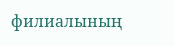филиалының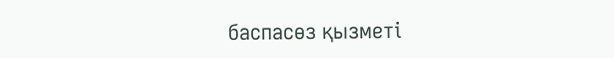баспасөз қызметі